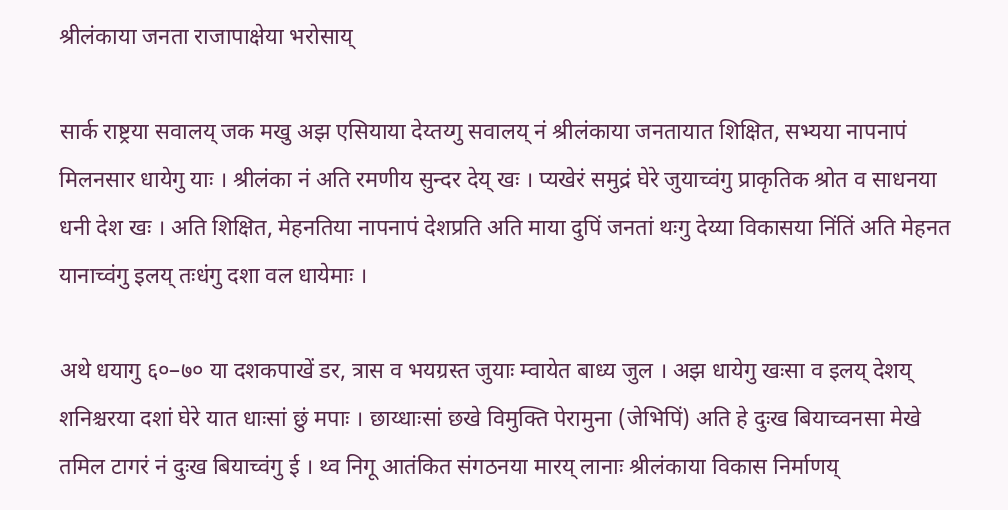श्रीलंकाया जनता राजापाक्षेया भरोसाय्

सार्क राष्ट्रया सवालय् जक मखु अझ एसियाया देय्तय्गु सवालय् नं श्रीलंकाया जनतायात शिक्षित, सभ्यया नापनापं मिलनसार धायेगु याः । श्रीलंका नं अति रमणीय सुन्दर देय् खः । प्यखेरं समुद्रं घेरे जुयाच्वंगु प्राकृतिक श्रोत व साधनया धनी देश खः । अति शिक्षित, मेहनतिया नापनापं देशप्रति अति माया दुपिं जनतां थःगु देय्या विकासया निंतिं अति मेहनत यानाच्वंगु इलय् तःधंगु दशा वल धायेमाः ।

अथे धयागु ६०–७० या दशकपाखें डर, त्रास व भयग्रस्त जुयाः म्वायेत बाध्य जुल । अझ धायेगु खःसा व इलय् देशय् शनिश्चरया दशां घेरे यात धाःसां छुं मपाः । छाय्धाःसां छखे विमुक्ति पेरामुना (जेभिपिं) अति हे दुःख बियाच्वनसा मेखे तमिल टागरं नं दुःख बियाच्वंगु ई । थ्व निगू आतंकित संगठनया मारय् लानाः श्रीलंकाया विकास निर्माणय्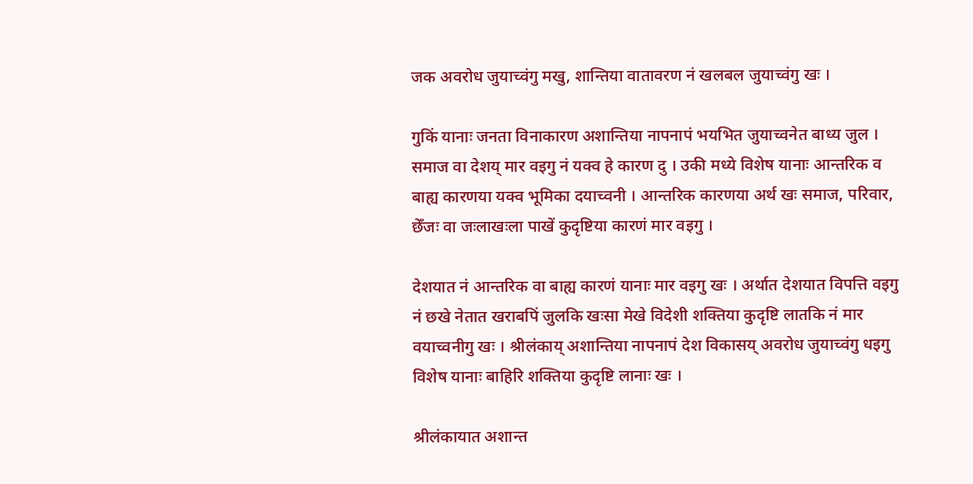जक अवरोध जुयाच्वंगु मखु, शान्तिया वातावरण नं खलबल जुयाच्वंगु खः ।

गुकिं यानाः जनता विनाकारण अशान्तिया नापनापं भयभित जुयाच्वनेत बाध्य जुल । समाज वा देशय् मार वइगु नं यक्व हे कारण दु । उकी मध्ये विशेष यानाः आन्तरिक व बाह्य कारणया यक्व भूमिका दयाच्वनी । आन्तरिक कारणया अर्थ खः समाज, परिवार, छेँजः वा जःलाखःला पाखें कुदृष्टिया कारणं मार वइगु ।

देशयात नं आन्तरिक वा बाह्य कारणं यानाः मार वइगु खः । अर्थात देशयात विपत्ति वइगु नं छखे नेतात खराबपिं जुलकि खःसा मेखे विदेशी शक्तिया कुदृष्टि लातकि नं मार वयाच्वनीगु खः । श्रीलंकाय् अशान्तिया नापनापं देश विकासय् अवरोध जुयाच्वंगु धइगु विशेष यानाः बाहिरि शक्तिया कुदृष्टि लानाः खः ।

श्रीलंकायात अशान्त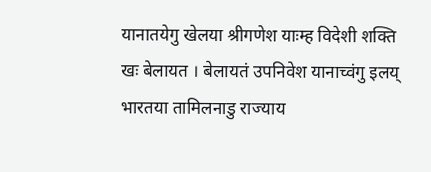यानातयेगु खेलया श्रीगणेश याःम्ह विदेशी शक्ति खः बेलायत । बेलायतं उपनिवेश यानाच्वंगु इलय् भारतया तामिलनाडु राज्याय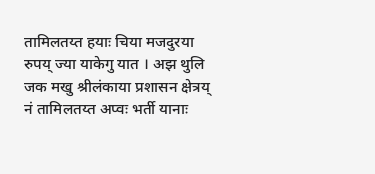तामिलतय्त हयाः चिया मजदुरया रुपय् ज्या याकेगु यात । अझ थुलि जक मखु श्रीलंकाया प्रशासन क्षेत्रय् नं तामिलतय्त अप्वः भर्ती यानाः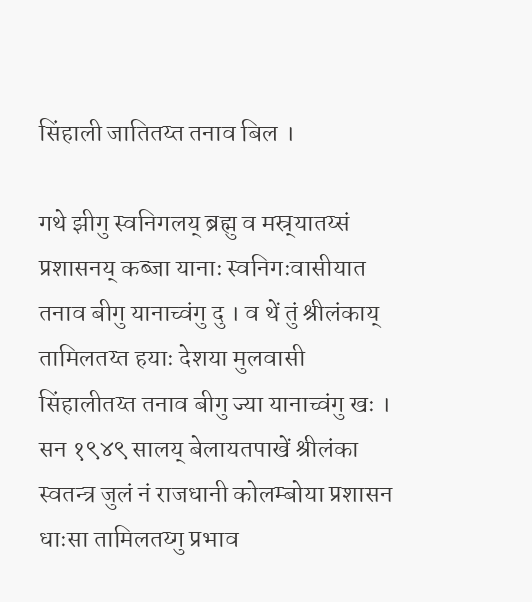सिंहाली जातितय्त तनाव बिल ।

गथे झीगु स्वनिगलय् ब्रह्मु व मस्र्यातय्सं प्रशासनय् कब्जा यानाः स्वनिगःवासीयात तनाव बीगु यानाच्वंगु दु । व थें तुं श्रीलंकाय् तामिलतय्त हयाः देशया मुलवासी सिंहालीतय्त तनाव बीगु ज्या यानाच्वंगु खः । सन १९४९ सालय् बेलायतपाखें श्रीलंका स्वतन्त्र जुलं नं राजधानी कोलम्बोया प्रशासन धाःसा तामिलतय्गु प्रभाव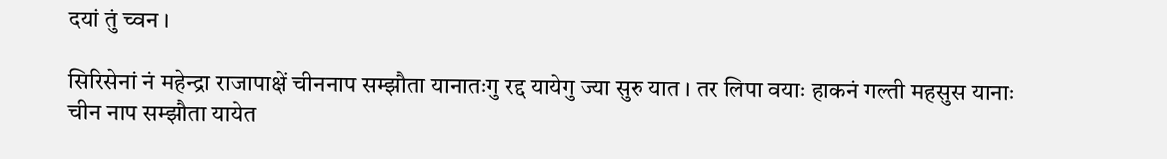दयां तुं च्वन ।

सिरिसेनां नं महेन्द्रा राजापाक्षें चीननाप सम्झौता यानातःगु रद्द यायेगु ज्या सुरु यात । तर लिपा वयाः हाकनं गल्ती महसुस यानाः चीन नाप सम्झौता यायेत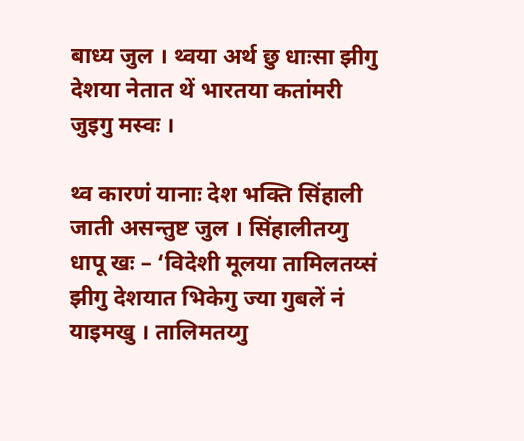बाध्य जुल । थ्वया अर्थ छु धाःसा झीगु देशया नेतात थें भारतया कतांमरी जुइगु मस्वः ।

थ्व कारणं यानाः देश भक्ति सिंहाली जाती असन्तुष्ट जुल । सिंहालीतय्गु धापू खः – ‘विदेशी मूलया तामिलतय्सं झीगु देशयात भिकेगु ज्या गुबलें नं याइमखु । तालिमतय्गु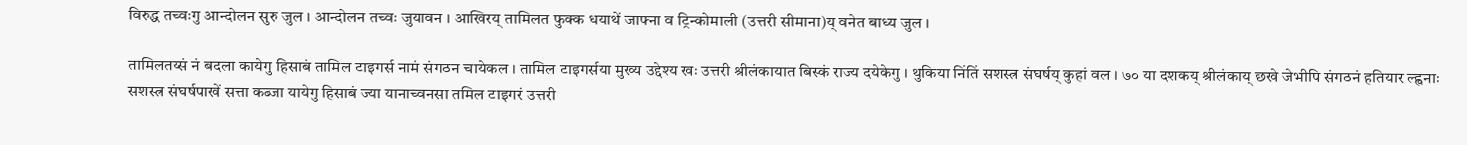विरुद्ध तच्वःगु आन्दोलन सुरु जुल । आन्दोलन तच्वः जुयावन । आखिरय् तामिलत फुक्क धयाथें जाफ्ना व ट्रिन्कोमाली (उत्तरी सीमाना)य् वनेत बाध्य जुल ।

तामिलतय्सं नं बदला कायेगु हिसाबं तामिल टाइगर्स नामं संगठन चायेकल । तामिल टाइगर्सया मुख्य उद्देश्य खः उत्तरी श्रीलंकायात बिस्कं राज्य दयेकेगु । थुकिया निंतिं सशस्त्र संघर्षय् कुहां वल । ७० या दशकय् श्रीलंकाय् छखे जेभीपि संगठनं हतियार ल्ह्वनाः सशस्त्र संघर्षपाखें सत्ता कब्जा यायेगु हिसाबं ज्या यानाच्वनसा तमिल टाइगरं उत्तरी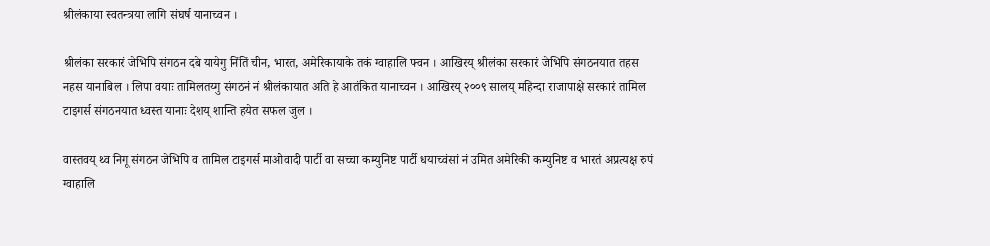श्रीलंकाया स्वतन्त्रया लागि संघर्ष यानाच्वन ।

श्रीलंका सरकारं जेभिपि संगठन दबे यायेगु निंतिं चीन, भारत, अमेरिकायाके तकं ग्वाहालि फ्वन । आखिरय् श्रीलंका सरकारं जेभिपि संगठनयात तहस नहस यानाबिल । लिपा वयाः तामिलतय्गु संगठनं नं श्रीलंकायात अति हे आतंकित यानाच्वन । आखिरय् २००९ सालय् महिन्दा राजापाक्षे सरकारं तामिल टाइगर्स संगठनयात ध्वस्त यानाः देशय् शान्ति हयेत सफल जुल ।

वास्तवय् थ्व निगू संगठन जेभिपि व तामिल टाइगर्स माओवादी पार्टी वा सच्चा कम्युनिष्ट पार्टी धयाच्वंसां नं उमित अमेरिकी कम्युनिष्ट व भारतं अप्रत्यक्ष रुपं ग्वाहालि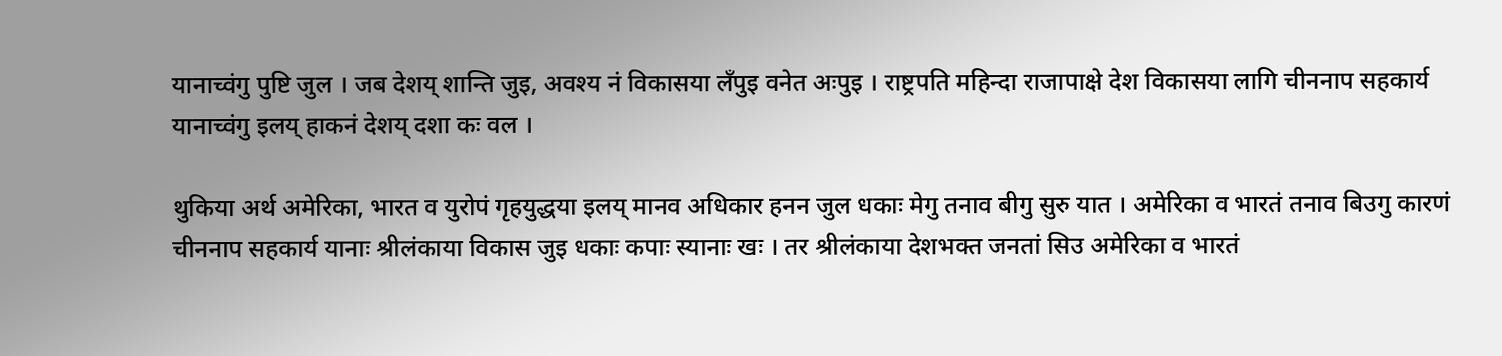यानाच्वंगु पुष्टि जुल । जब देशय् शान्ति जुइ, अवश्य नं विकासया लँपुइ वनेत अःपुइ । राष्ट्रपति महिन्दा राजापाक्षे देश विकासया लागि चीननाप सहकार्य यानाच्वंगु इलय् हाकनं देशय् दशा कः वल ।

थुकिया अर्थ अमेरिका, भारत व युरोपं गृहयुद्धया इलय् मानव अधिकार हनन जुल धकाः मेगु तनाव बीगु सुरु यात । अमेरिका व भारतं तनाव बिउगु कारणं चीननाप सहकार्य यानाः श्रीलंकाया विकास जुइ धकाः कपाः स्यानाः खः । तर श्रीलंकाया देशभक्त जनतां सिउ अमेरिका व भारतं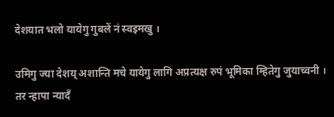देशयात भलो यायेगु गुबलें नं स्वइमखु ।

उमिगु ज्या देशय् अशान्ति मचे यायेगु लागि अप्रत्यक्ष रुपं भूमिका म्हितेगु जुयाच्वनी । तर न्हापा न्यादँ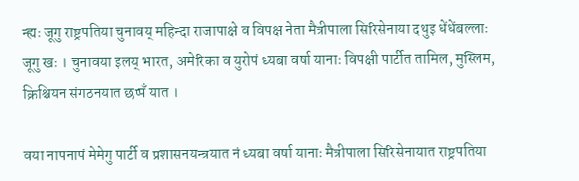न्ह्यः जूगु राष्ट्रपतिया चुनावय् महिन्दा राजापाक्षे व विपक्ष नेता मैत्रीपाला सिरिसेनाया दथुइ धेंधेंबल्लाः जूगु खः । चुनावया इलय् भारत, अमेरिका व युरोपं ध्यबा वर्षा यानाः विपक्षी पार्टीत तामिल, मुस्लिम, क्रिश्चियन संगठनयात छप्पँ यात ।

वया नापनापं मेमेगु पार्टी व प्रशासनयन्त्रयात नं ध्यबा वर्षा यानाः मैत्रीपाला सिरिसेनायात राष्ट्रपतिया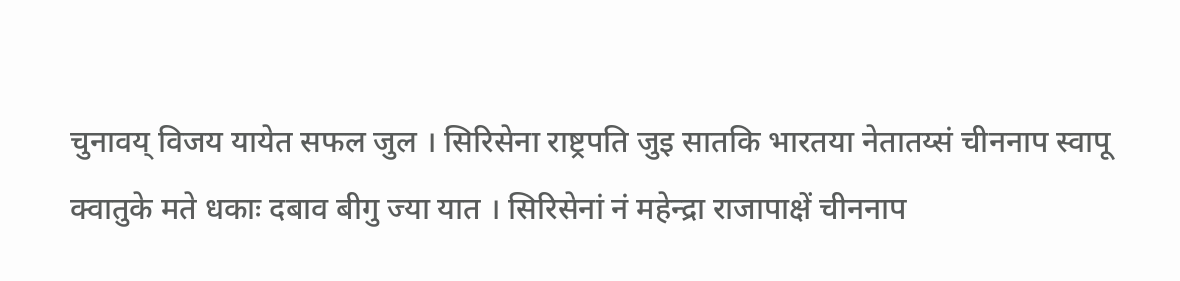चुनावय् विजय यायेत सफल जुल । सिरिसेना राष्ट्रपति जुइ सातकि भारतया नेतातय्सं चीननाप स्वापू क्वातुके मते धकाः दबाव बीगु ज्या यात । सिरिसेनां नं महेन्द्रा राजापाक्षें चीननाप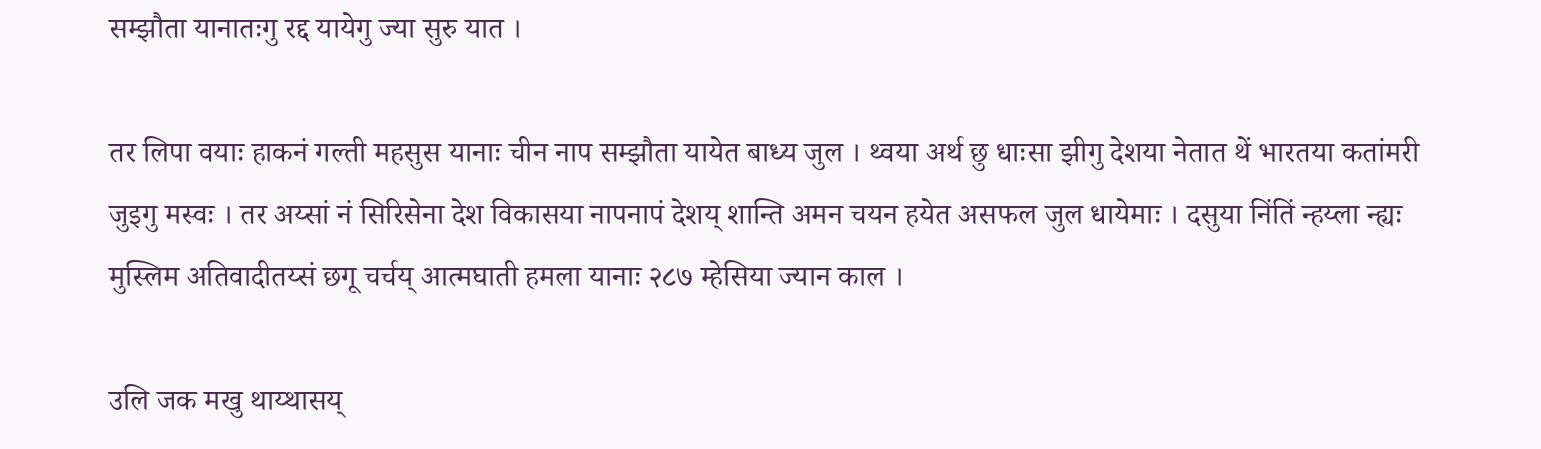सम्झौता यानातःगु रद्द यायेगु ज्या सुरु यात ।

तर लिपा वयाः हाकनं गल्ती महसुस यानाः चीन नाप सम्झौता यायेत बाध्य जुल । थ्वया अर्थ छु धाःसा झीगु देशया नेतात थें भारतया कतांमरी जुइगु मस्वः । तर अय्सां नं सिरिसेना देश विकासया नापनापं देशय् शान्ति अमन चयन हयेत असफल जुल धायेमाः । दसुया निंतिं न्हय्ला न्ह्यः मुस्लिम अतिवादीतय्सं छगू चर्चय् आत्मघाती हमला यानाः २८७ म्हेसिया ज्यान काल ।

उलि जक मखु थाय्थासय्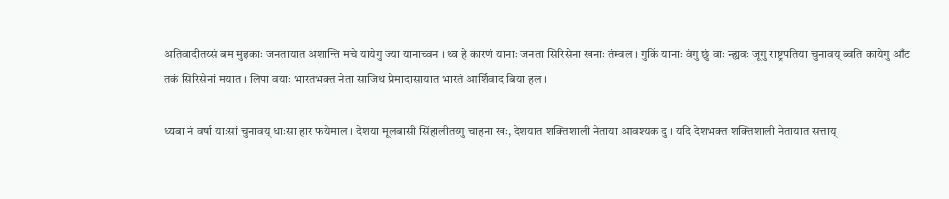अतिवादीतय्सं बम मुइकाः जनतायात अशान्ति मचे यायेगु ज्या यानाच्वन । थ्व हे कारणं यानाः जनता सिरिसेना खनाः तंम्वल । गुकिं यानाः वंगु छुं वाः न्ह्यवः जूगु राष्ट्रपतिया चुनावय् ब्वति कायेगु आँट तकं सिरिसेनां मयात । लिपा वयाः भारतभक्त नेता साजिथ प्रेमादासायात भारतं आर्शिवाद बिया हल ।

ध्यबा नं वर्षा याःसां चुनावय् धाःसा हार फयेमाल । देशया मूलबासी सिंहालीतय्गु चाहना खः, देशयात शक्तिशाली नेताया आवश्यक दु । यदि देशभक्त शक्तिशाली नेतायात सत्ताय्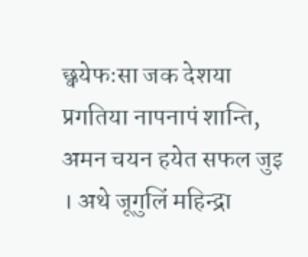छ्वयेफःसा जक देशया प्रगतिया नापनापं शान्ति, अमन चयन हयेत सफल जुइ । अथे जूगुलिं महिन्द्रा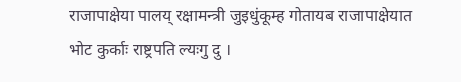राजापाक्षेया पालय् रक्षामन्त्री जुइधुंकूम्ह गोतायब राजापाक्षेयात भोट कुर्काः राष्ट्रपति ल्यःगु दु ।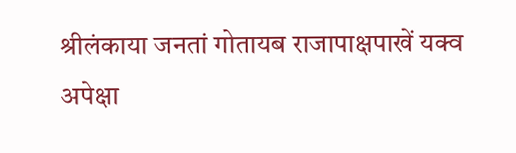श्रीलंकाया जनतां गोतायब राजापाक्षपाखें यक्व अपेक्षा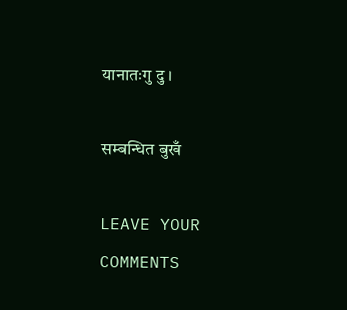यानातःगु दु ।

सम्बन्धित बुखँ

LEAVE YOUR COMMENTS